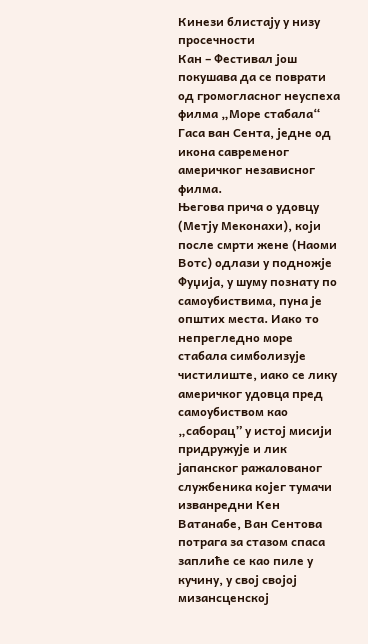Кинези блистају у низу просечности
Кан – Фестивал још покушава да се поврати од громогласног неуспеха филма „Море стабала“ Гаса ван Сента, једне од икона савременог америчког независног филма.
Његова прича о удовцу (Метју Меконахи), који после смрти жене (Наоми Вотс) одлази у подножје Фуџија, у шуму познату по самоубиствима, пуна је општих места. Иако то непрегледно море стабала симболизује чистилиште, иако се лику америчког удовца пред самоубиством као „саборац” у истој мисији придружује и лик јапанског ражалованог службеника којег тумачи изванредни Кен Ватанабе, Ван Сентова потрага за стазом спаса заплиће се као пиле у кучину, у свој својој мизансценској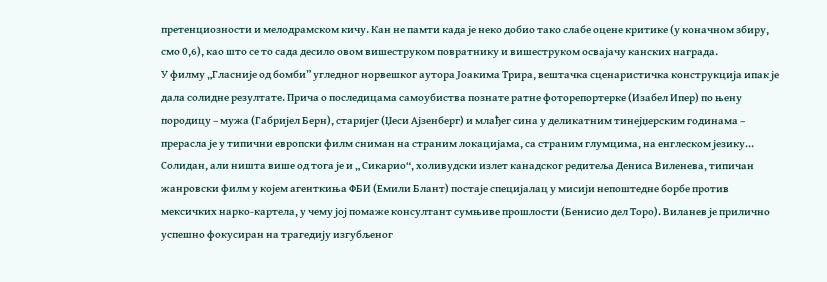претенциозности и мелодрамском кичу. Кан не памти када је неко добио тако слабе оцене критике (у коначном збиру, смо 0,6), као што се то сада десило овом вишеструком повратнику и вишеструком освајачу канских награда.
У филму „Гласније од бомби” угледног норвешког аутора Јоакима Трира, вештачка сценаристичка конструкција ипак је дала солидне резултате. Прича о последицама самоубиства познате ратне фоторепортерке (Изабел Ипер) по њену породицу – мужа (Габријел Берн), старијег (Џеси Ајзенберг) и млађег сина у деликатним тинејџерским годинама – прерасла је у типични европски филм сниман на страним локацијама, са страним глумцима, на енглеском језику...
Солидан, али ништа више од тога је и „ Сикарио“, холивудски излет канадског редитеља Дениса Виленева, типичан жанровски филм у којем агенткиња ФБИ (Емили Блант) постаје специјалац у мисији непоштедне борбе против мексичких нарко-картела, у чему јој помаже консултант сумњиве прошлости (Бенисио дел Торо). Виланев је прилично успешно фокусиран на трагедију изгубљеног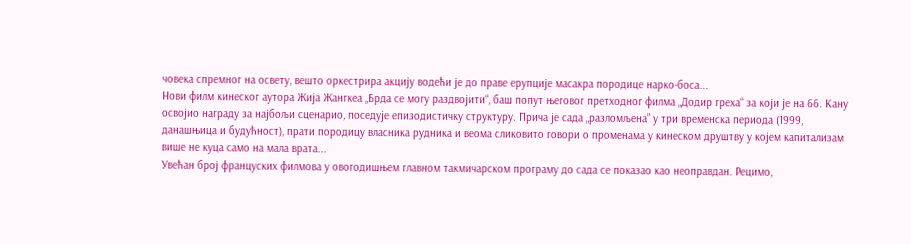човека спремног на освету, вешто оркестрира акцију водећи је до праве ерупције масакра породице нарко-боса...
Нови филм кинеског аутора Жија Жангкеа „Брда се могу раздвојити“, баш попут његовог претходног филма „Додир греха“ за који је на 66. Кану освојио награду за најбољи сценарио, поседује епизодистичку структуру. Прича је сада „разломљена” у три временска периода (1999, данашњица и будућност), прати породицу власника рудника и веома сликовито говори о променама у кинеском друштву у којем капитализам више не куца само на мала врата...
Увећан број француских филмова у овогодишњем главном такмичарском програму до сада се показао као неоправдан. Рецимо,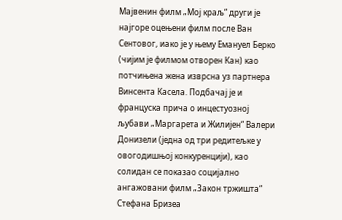Мајвенин филм „Мој краљ“ други је најгоре оцењени филм после Ван Сентовог, иако је у њему Емануел Берко (чијим је филмом отворен Кан) као потчињена жена изврсна уз партнера Винсента Касела. Подбачај је и француска прича о инцестуозној љубави „Маргарета и Жилијен“ Валери Донизели (једна од три редитељке у овогодишњој конкуренцији), као солидан се показао социјално ангажовани филм „Закон тржишта“ Стефана Бризеа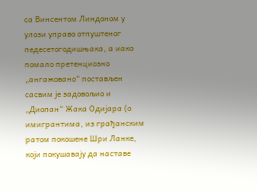са Винсентом Линдоном у улози управо отпуштеног педесетогодишњака, а иако помало претенциозно „ангажовано“ постављен сасвим је задовољио и „Диопан“ Жака Одијара (о имигрантима, из грађанским ратом покошене Шри Ланке, који покушавају да наставе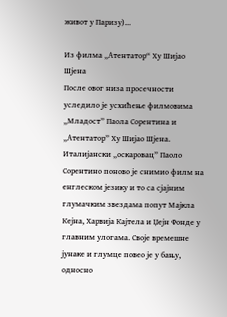живот у Паризу)...

Из филма „Атентатор“ Ху Шијао Шјена
После овог низа просечности уследило је усхићење филмовима „Младост” Паола Сорентина и „Атентатор” Ху Шијао Шјена. Италијански „оскаровац” Паоло Сорентино поново је снимио филм на енглеском језику и то са сјајним глумачким звездама попут Мајкла Кејна, Харвија Кајтела и Џејн Фонде у главним улогама. Своје времешне јунаке и глумце повео је у бању, односно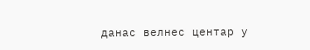данас велнес центар у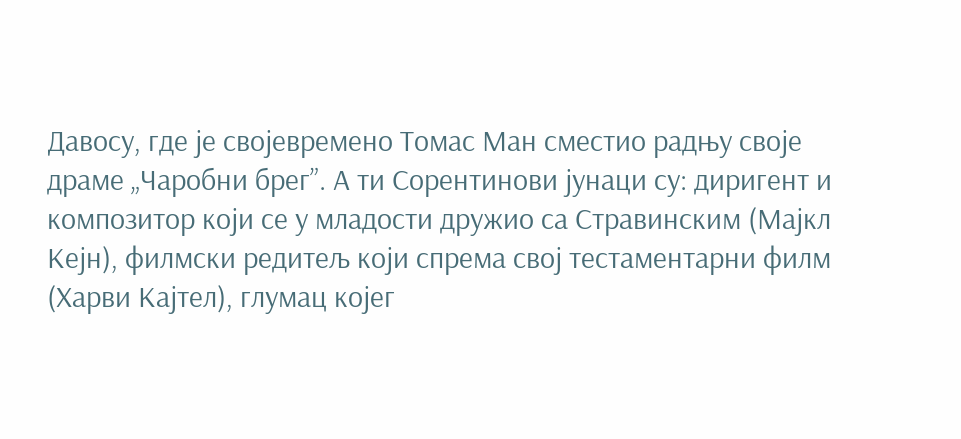Давосу, где је својевремено Томас Ман сместио радњу своје драме „Чаробни брег”. А ти Сорентинови јунаци су: диригент и композитор који се у младости дружио са Стравинским (Мајкл Кејн), филмски редитељ који спрема свој тестаментарни филм (Харви Кајтел), глумац којег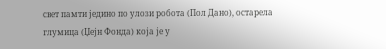свет памти једино по улози робота (Пол Дано), остарела глумица (Џејн Фонда) која је у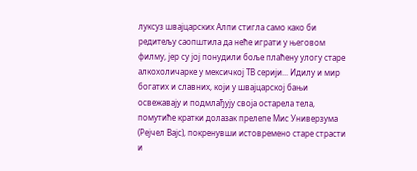луксуз швајцарских Алпи стигла само како би редитељу саопштила да неће играти у његовом филму, јер су јој понудили боље плаћену улогу старе алкохоличарке у мексичкој ТВ серији... Идилу и мир богатих и славних, који у швајцарској бањи освежавају и подмлађују своја остарела тела, помутиће кратки долазак прелепе Мис Универзума (Рејчел Вајс), покренувши истовремено старе страсти и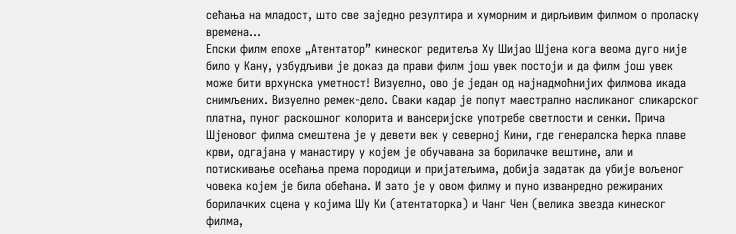сећања на младост, што све заједно резултира и хуморним и дирљивим филмом о проласку времена...
Епски филм епохе „Атентатор” кинеског редитеља Ху Шијао Шјена кога веома дуго није било у Кану, узбудљиви је доказ да прави филм још увек постоји и да филм још увек може бити врхунска уметност! Визуелно, ово је један од најнадмоћнијих филмова икада снимљених. Визуелно ремек-дело. Сваки кадар је попут маестрално насликаног сликарског платна, пуног раскошног колорита и вансеријске употребе светлости и сенки. Прича Шјеновог филма смештена је у девети век у северној Кини, где генералска ћерка плаве крви, одгајана у манастиру у којем је обучавана за борилачке вештине, али и потискивање осећања према породици и пријатељима, добија задатак да убије вољеног човека којем је била обећана. И зато је у овом филму и пуно изванредно режираних борилачких сцена у којима Шу Ки (атентаторка) и Чанг Чен (велика звезда кинеског филма,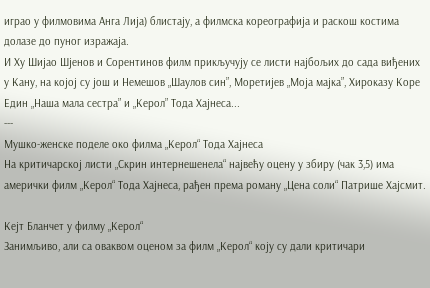играо у филмовима Анга Лија) блистају, а филмска кореографија и раскош костима долазе до пуног изражаја.
И Ху Шијао Шјенов и Сорентинов филм прикључују се листи најбољих до сада виђених у Кану, на којој су још и Немешов „Шаулов син”, Моретијев „Моја мајка”, Хироказу Коре Един „Наша мала сестра” и „Керол” Тода Хајнеса...
---
Мушко-женске поделе око филма „Керол“ Тода Хајнеса
На критичарској листи „Скрин интернешенела“ највећу оцену у збиру (чак 3,5) има амерички филм „Керол“ Тода Хајнеса, рађен према роману „Цена соли“ Патрише Хајсмит.

Кејт Бланчет у филму „Керол“
Занимљиво, али са оваквом оценом за филм „Керол“ коју су дали критичари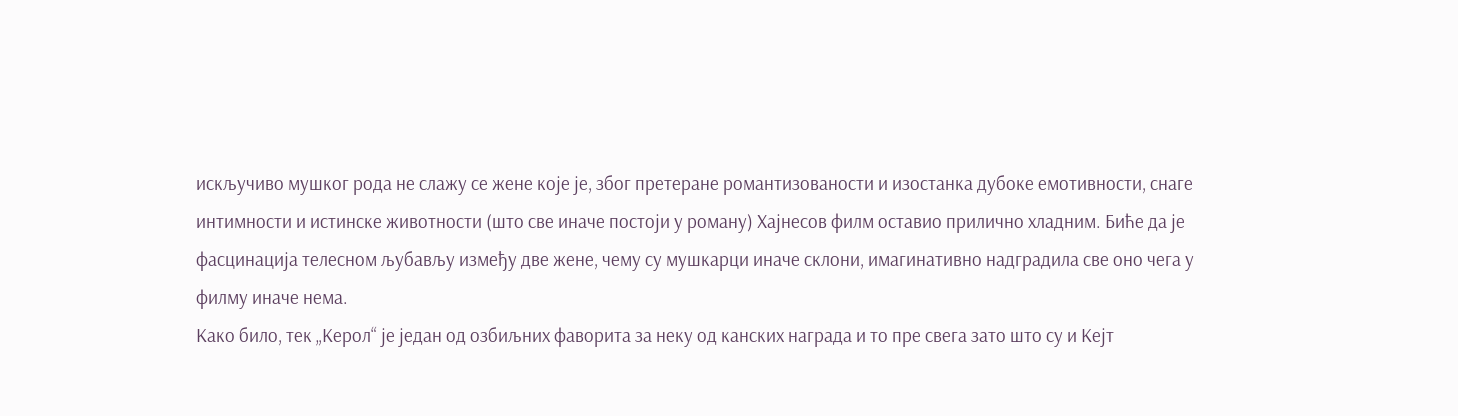искључиво мушког рода не слажу се жене које је, због претеране романтизованости и изостанка дубоке емотивности, снаге интимности и истинске животности (што све иначе постоји у роману) Хајнесов филм оставио прилично хладним. Биће да је фасцинација телесном љубављу између две жене, чему су мушкарци иначе склони, имагинативно надградила све оно чега у филму иначе нема.
Како било, тек „Керол“ је један од озбиљних фаворита за неку од канских награда и то пре свега зато што су и Кејт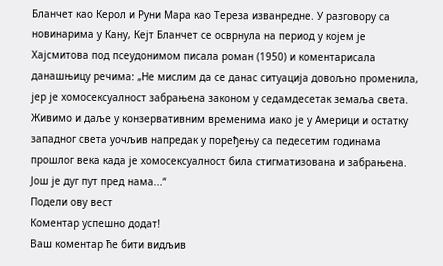Бланчет као Керол и Руни Мара као Тереза изванредне. У разговору са новинарима у Кану, Кејт Бланчет се осврнула на период у којем је Хајсмитова под псеудонимом писала роман (1950) и коментарисала данашњицу речима: „Не мислим да се данас ситуација довољно променила, јер је хомосексуалност забрањена законом у седамдесетак земаља света. Живимо и даље у конзервативним временима иако је у Америци и остатку западног света уочљив напредак у поређењу са педесетим годинама прошлог века када је хомосексуалност била стигматизована и забрањена. Још је дуг пут пред нама...“
Подели ову вест
Комeнтар успeшно додат!
Ваш комeнтар ћe бити видљив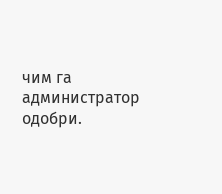чим га администратор одобри.